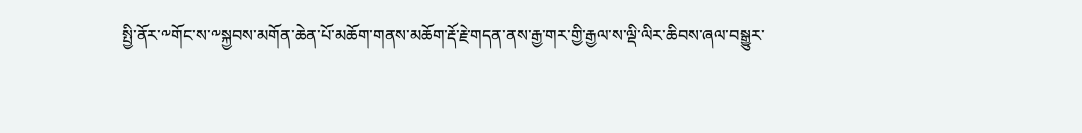སྤྱི་ནོར་༸གོང་ས་༸སྐྱབས་མགོན་ཆེན་པོ་མཆོག་གནས་མཆོག་རྡོ་རྗེ་གདན་ནས་རྒྱ་གར་གྱི་རྒྱལ་ས་ལྡི་ལིར་ཆིབས་ཞལ་བསྒྱུར་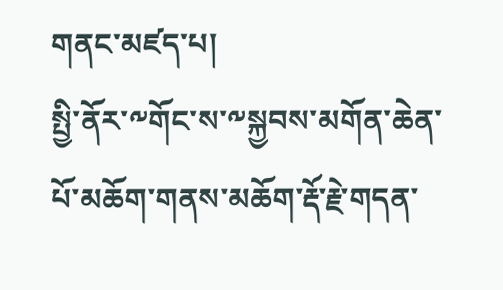གནང་མཛད་པ།
སྤྱི་ནོར་༸གོང་ས་༸སྐྱབས་མགོན་ཆེན་པོ་མཆོག་གནས་མཆོག་རྡོ་རྗེ་གདན་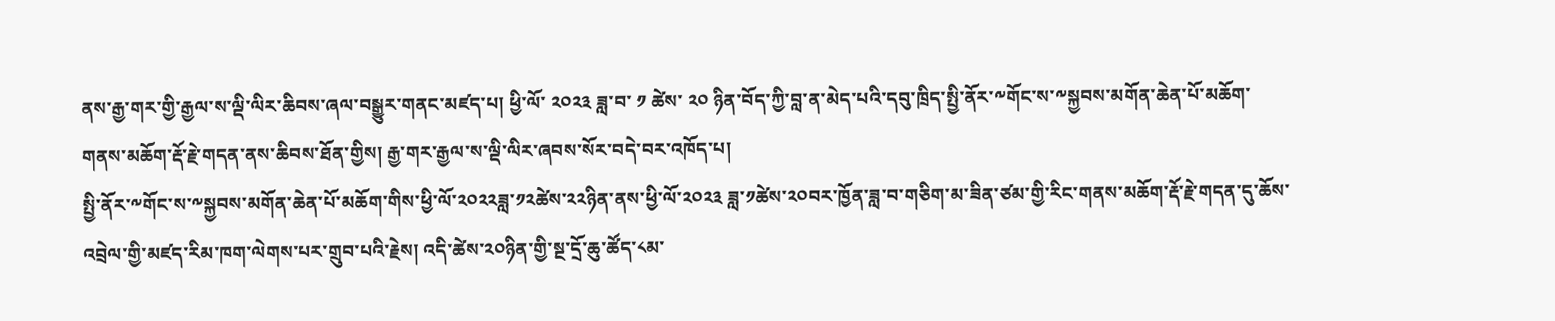ནས་རྒྱ་གར་གྱི་རྒྱལ་ས་ལྡི་ལིར་ཆིབས་ཞལ་བསྒྱུར་གནང་མཛད་པ། ཕྱི་ལོ་ ༢༠༢༣ ཟླ་བ་ ༡ ཚེས་ ༢༠ ཉིན་བོད་ཀྱི་བླ་ན་མེད་པའི་དབུ་ཁྲིད་སྤྱི་ནོར་༸གོང་ས་༸སྐྱབས་མགོན་ཆེན་པོ་མཆོག་གནས་མཆོག་རྡོ་རྗེ་གདན་ནས་ཆིབས་ཐོན་གྱིས། རྒྱ་གར་རྒྱལ་ས་ལྡི་ལིར་ཞབས་སོར་བདེ་བར་འཁོད་པ།
སྤྱི་ནོར་༸གོང་ས་༸སྐྱབས་མགོན་ཆེན་པོ་མཆོག་གིས་ཕྱི་ལོ་༢༠༢༢ཟླ་༡༢ཚེས་༢༢ཉིན་ནས་ཕྱི་ལོ་༢༠༢༣ ཟླ་༡ཚེས་༢༠བར་ཁྱོན་ཟླ་བ་གཅིག་མ་ཟིན་ཙམ་གྱི་རིང་གནས་མཆོག་རྡོ་རྗེ་གདན་དུ་ཆོས་འབྲེལ་གྱི་མཛད་རིམ་ཁག་ལེགས་པར་གྲུབ་པའི་རྗེས། འདི་ཚེས་༢༠ཉིན་གྱི་སྔ་དྲོ་ཆུ་ཚོད་༨མ་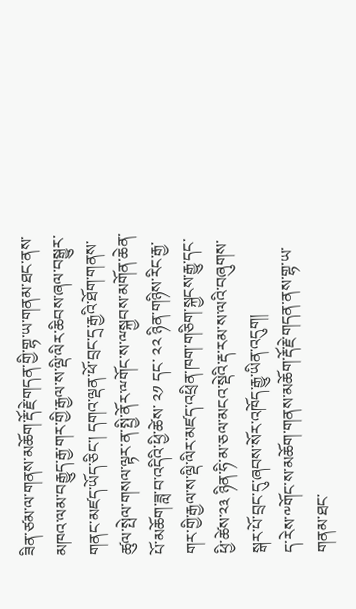ཟིན་ཙམ་ལ་གནས་མཆོག་རྡོ་རྗེ་གདན་གྱི་གྷ་ཡ་གནམ་ཐང་ནས་མཁའ་ལམ་བརྒྱུད་རྒྱ་གར་གྱི་རྒྱལ་ས་ལྡི་ལིར་ཆིབས་ཞལ་བསྒྱུར་གནང་མཛད་ཡོད་ཅིང་། དགའ་ལྡན་ཕོ་བྲང་དྲ་རྒྱའི་ཐོག་གནས་ཚུལ་སྤེལ་གསལ་ལྟར་ན་སྤྱི་ནོར་ྋགོང་ས་ྋསྐྱབས་མགོན་ཆེན་པོ་མཆོག་ཟླ་བ་འདིའི་ཕྱི་ཚེས་ ༢༡ དང་ ༢༢ ཉིན་གཉིས་རིང་རྒྱ་གར་གྱི་རྒྱལ་ས་ལྡི་ལིར་མཛད་འཕྲིན་ཁག་གཅིག་སྐྱངས་རྒྱུ་དང་ཕྱི་ཚེས་༢༣ ཉིན་ཧི་མ་ཅལ་མངའ་སྡེའི་རྡ་རམ་ས་ལའི་བཞུགས་སྒར་པོ་བྲང་དུ་ཞབས་སོར་འཁོད་རྒྱུ་ཡིན་འདུག།
ད་རེས་༸གོང་ས་མཆོག་གནས་མཆོག་རྡོ་རྗེ་གདན་ནས་གྷ་ཡ་གནམ་ཐང་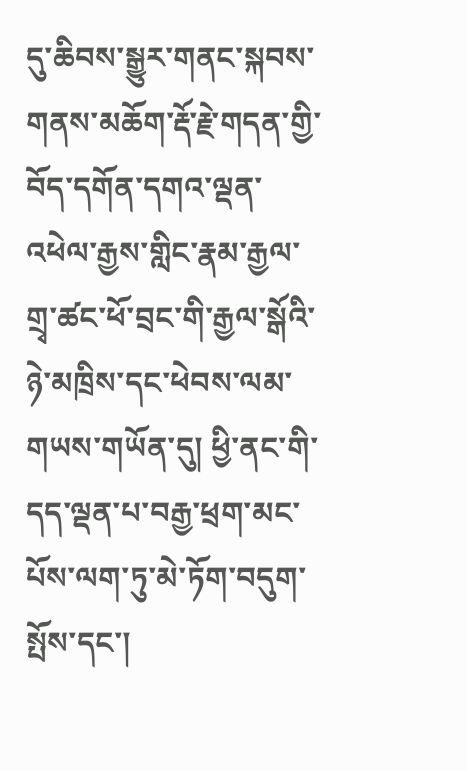དུ་ཆིབས་སྒྱུར་གནང་སྐབས་གནས་མཆོག་རྡོ་རྗེ་གདན་གྱི་བོད་དགོན་དགའ་ལྡན་འཕེལ་རྒྱས་གླིང་རྣམ་རྒྱལ་གྲྭ་ཚང་ཕོ་བྲང་གི་རྒྱལ་སྒོའི་ཉེ་མཁྲིས་དང་ཕེབས་ལམ་གཡས་གཡོན་དུ། ཕྱི་ནང་གི་དད་ལྡན་པ་བརྒྱ་ཕྲག་མང་པོས་ལག་ཏུ་མེ་ཏོག་བདུག་སྤོས་དང་།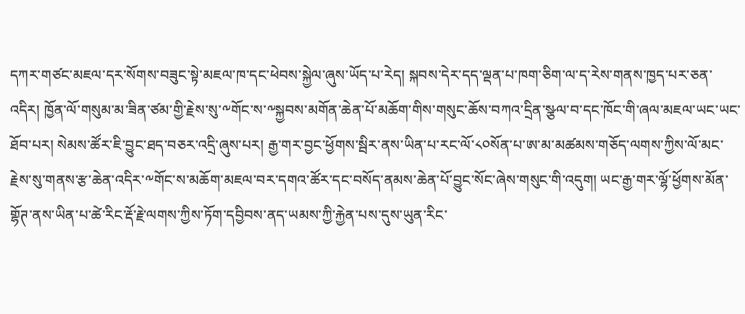དཀར་གཙང་མཇལ་དར་སོགས་བཟུང་སྟེ་མཇལ་ཁ་དང་ཕེབས་སྐྱེལ་ཞུས་ཡོད་པ་རེད། སྐབས་དེར་དད་ལྡན་པ་ཁག་ཅིག་ལ་ད་རེས་གནས་ཁྱད་པར་ཅན་འདིར། ཁྱོན་ལོ་གསུམ་མ་ཟིན་ཙམ་གྱི་རྗེས་སུ་༸གོང་ས་༸སྐྱབས་མགོན་ཆེན་པོ་མཆོག་གིས་གསུང་ཆོས་བཀའ་དྲིན་སྩལ་བ་དང་ཁོང་གི་ཞལ་མཇལ་ཡང་ཡང་ཐོབ་པར། སེམས་ཚོར་ཇི་བྱུང་ཐད་བཅར་འདྲི་ཞུས་པར། རྒྱ་གར་བྱང་ཕྱོགས་སྦིར་ནས་ཡིན་པ་རང་ལོ་༨༠སོན་པ་ཨ་མ་མཚམས་གཅོད་ལགས་ཀྱིས་ལོ་མང་རྗེས་སུ་གནས་རྩ་ཆེན་འདིར་༸གོང་ས་མཆོག་མཇལ་བར་དགའ་ཚོར་དང་བསོད་ནམས་ཆེན་པོ་བྱུང་སོང་ཞེས་གསུང་གི་འདུག། ཡང་རྒྱ་གར་ལྷོ་ཕྱོགས་མོན་གྷོཊ་ནས་ཡིན་པ་ཚེ་རིང་རྡོ་རྗེ་ལགས་ཀྱིས་ཏོག་དབྱིབས་ནད་ཡམས་ཀྱི་རྐྱེན་པས་དུས་ཡུན་རིང་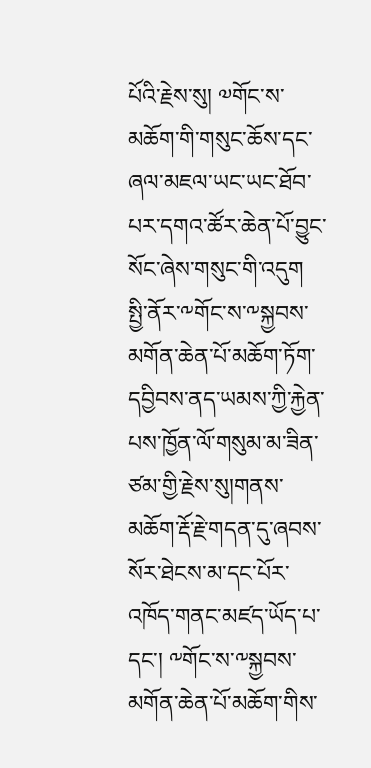པོའི་རྗེས་སུ། ༧གོང་ས་མཆོག་གི་གསུང་ཆོས་དང་ཞལ་མཇལ་ཡང་ཡང་ཐོབ་པར་དགའ་ཚོར་ཆེན་པོ་བྱུང་སོང་ཞེས་གསུང་གི་འདུག
སྤྱི་ནོར་༸གོང་ས་༸སྐྱབས་མགོན་ཆེན་པོ་མཆོག་ཏོག་དབྱིབས་ནད་ཡམས་ཀྱི་རྐྱེན་པས་ཁྱོན་ལོ་གསུམ་མ་ཟིན་ཙམ་གྱི་རྗེས་སུ།གནས་མཆོག་རྡོ་རྗེ་གདན་དུ་ཞབས་སོར་ཐེངས་མ་དང་པོར་འཁོད་གནང་མཛད་ཡོད་པ་དང་། ༸གོང་ས་༸སྐྱབས་མགོན་ཆེན་པོ་མཆོག་གིས་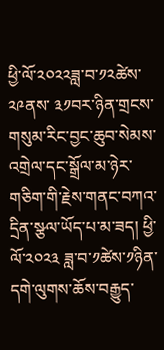ཕྱི་ལོ་༢༠༢༢ཟླ་བ་༡༢ཚེས་༢༩ནས་ ༣༡བར་ཉིན་གྲངས་གསུམ་རིང་བྱང་ཆུབ་སེམས་འགྲེལ་དང་སྒྲོལ་མ་ཉེར་གཅིག་གི་རྗེས་གནང་བཀའ་དྲིན་སྩལ་ཡོད་པ་མ་ཟད། ཕྱི་ལོ་༢༠༢༣ ཟླ་བ་༡ཚེས་༡ཉིན་དགེ་ལུགས་ཆོས་བརྒྱུད་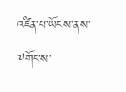འཛིན་པ་ཡོངས་ནས་༸གོང་ས་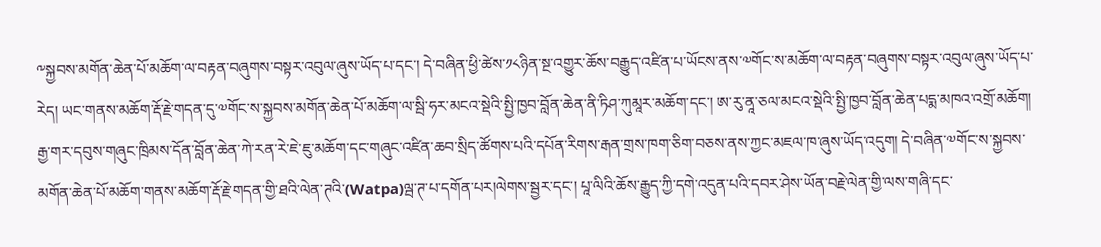༸སྐྱབས་མགོན་ཆེན་པོ་མཆོག་ལ་བརྟན་བཞུགས་བསྟར་འབུལ་ཞུས་ཡོད་པ་དང་། དེ་བཞིན་ཕྱི་ཚེས་༡༨ཉིན་སྔ་འགྱུར་ཆོས་བརྒྱུད་འཛིན་པ་ཡོངས་ནས་༧གོང་ས་མཆོག་ལ་བརྟན་བཞུགས་བསྟར་འབུལ་ཞུས་ཡོད་པ་རེད། ཡང་གནས་མཆོག་རྡོ་རྗེ་གདན་དུ་༧གོང་ས་སྐྱབས་མགོན་ཆེན་པོ་མཆོག་ལ་སྦི་ཧར་མངའ་སྡེའི་སྤྱི་ཁྱབ་བློན་ཆེན་ནི་ཏིཤ་ཀུམཱར་མཆོག་དང་། ཨ་རུ་ནཱ་ཅལ་མངའ་སྡེའི་སྤྱི་ཁྱབ་བློན་ཆེན་པདྨ་མཁའ་འགྲོ་མཆོག། རྒྱ་གར་དབུས་གཞུང་ཁྲིམས་དོན་བློན་ཆེན་ཀེ་རན་རེ་ཇེ་ཇུ་མཆོག་དང་གཞུང་འཛིན་ཆབ་སྲིད་ཚོགས་པའི་དཔོན་རིགས་རྒན་གྲས་ཁག་ཅིག་བཅས་ནས་ཀྱང་མཇལ་ཁ་ཞུས་ཡོད་འདུག། དེ་བཞིན་༧གོང་ས་སྐྱབས་མགོན་ཆེན་པོ་མཆོག་གནས་མཆོག་རྡོ་རྗེ་གདན་གྱི་ཐའི་ལེན་ཊའི་(Watpa)ལྦ་ཊ་པ་དགོན་པར།ལེགས་སྦྱར་དང་། པཱ་ལིའི་ཆོས་རྒྱུད་ཀྱི་དགེ་འདུན་པའི་དབར་ཤེས་ཡོན་བརྗེ་ལེན་གྱི་ལས་གཞི་དང་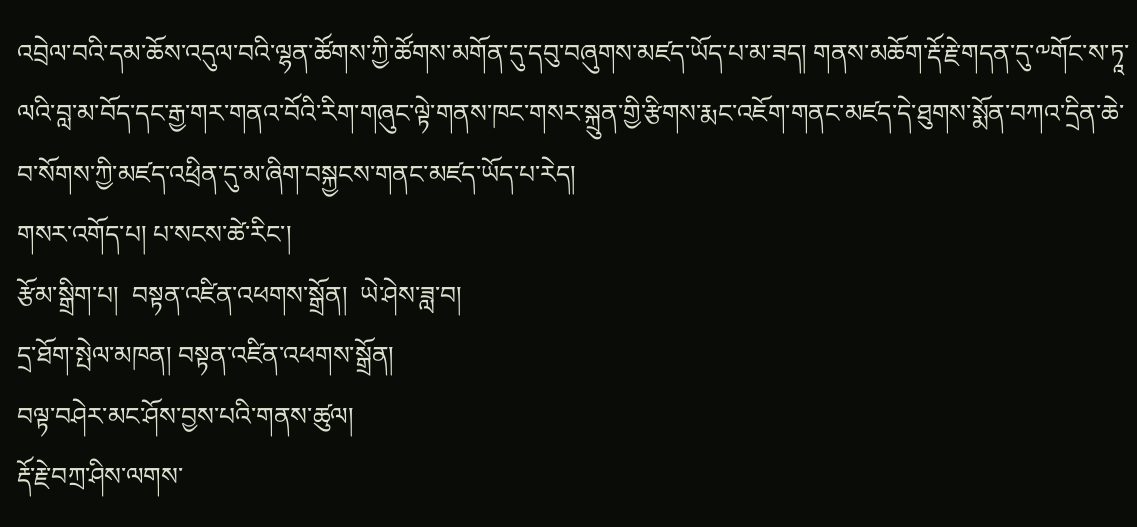འབྲེལ་བའི་དམ་ཆོས་འདུལ་བའི་ལྷན་ཚོགས་ཀྱི་ཚོགས་མགོན་དུ་དབུ་བཞུགས་མཛད་ཡོད་པ་མ་ཟད། གནས་མཆོག་རྡོ་རྗེ་གདན་དུ་༸གོང་ས་ཏཱ་ལའི་བླ་མ་བོད་དང་རྒྱ་གར་གནའ་བོའི་རིག་གཞུང་ལྟེ་གནས་ཁང་གསར་སྐྲུན་གྱི་རྩིགས་རྨང་འཇོག་གནང་མཛད་དེ་ཐུགས་སྨོན་བཀའ་དྲིན་ཆེ་བ་སོགས་ཀྱི་མཛད་འཕྲིན་དུ་མ་ཞིག་བསྐྱངས་གནང་མཛད་ཡོད་པ་རེད།
གསར་འགོད་པ། པ་སངས་ཚེ་རིང་།
རྩོམ་སྒྲིག་པ།  བསྟན་འཛིན་འཕགས་སྒྲོན།  ཡེ་ཤེས་ཟླ་བ།
དྲ་ཐོག་སྤེལ་མཁན། བསྟན་འཛིན་འཕགས་སྒྲོན།
བལྟ་བཤེར་མང་ཤོས་བྱས་པའི་གནས་ཚུལ།
རྡོ་རྗེ་བཀྲ་ཤིས་ལགས་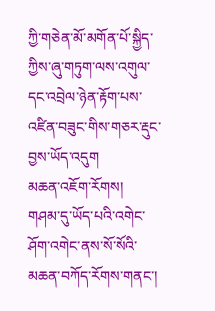ཀྱི་གཅེན་མོ་མགོན་པོ་སྐྱིད་ཀྱིས་ཞུ་གཏུག་ལས་འགུལ་དང་འབྲེལ་ཉེན་རྟོག་པས་འཛིན་བཟུང་གིས་གཅར་རྡུང་བྱས་ཡོད་འདུག
མཆན་འཇོག་རོགས།
གཤམ་དུ་ཡོད་པའི་འགེང་ཤོག་འགེང་ནས་སོ་སོའི་མཆན་བཀོད་རོགས་གནང་།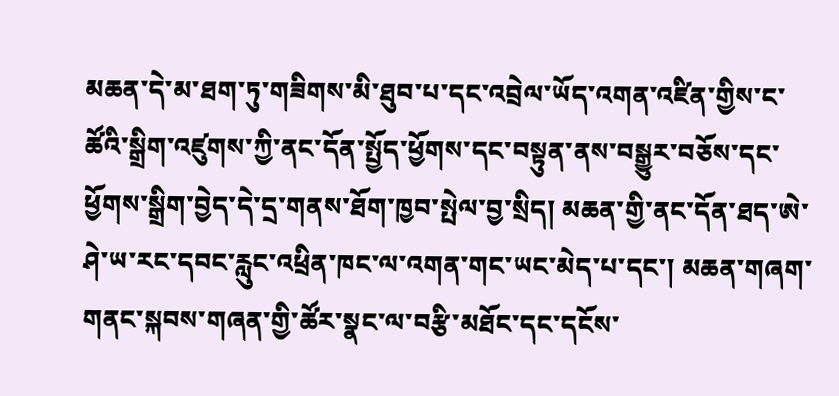མཆན་དེ་མ་ཐག་ཏུ་གཟིགས་མི་ཐུབ་པ་དང་འབྲེལ་ཡོད་འགན་འཛིན་གྱིས་ང་ཚོའི་སྒྲིག་འཛུགས་ཀྱི་ནང་དོན་སྤྱོད་ཕྱོགས་དང་བསྟུན་ནས་བསྒྱུར་བཅོས་དང་ཕྱོགས་སྒྲིག་བྱེད་དེ་དྲ་གནས་ཐོག་ཁྱབ་སྤེལ་བྱ་སྲིད། མཆན་གྱི་ནང་དོན་ཐད་ཨེ་ཤེ་ཡ་རང་དབང་རླུང་འཕྲིན་ཁང་ལ་འགན་གང་ཡང་མེད་པ་དང་། མཆན་གཞག་གནང་སྐབས་གཞན་གྱི་ཚོར་སྣང་ལ་བརྩི་མཐོང་དང་དངོས་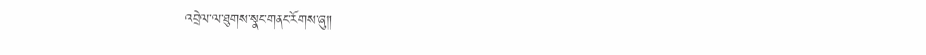འབྲེལ་ལ་ཐུགས་སྣང་གནང་རོགས་ཞུ༎